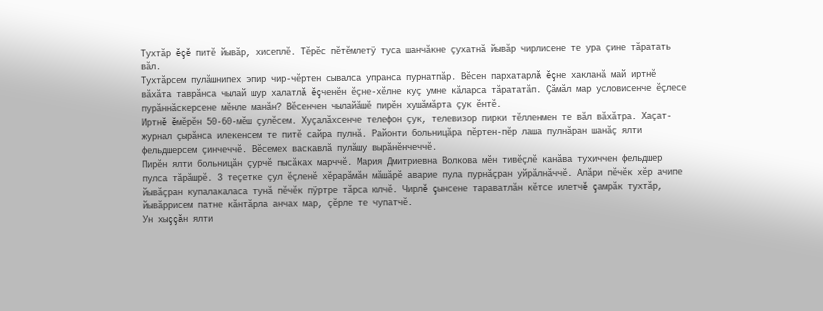Тухтăр ĕçĕ питĕ йывăр, хисеплĕ. Тĕрĕс пĕтĕмлетÿ туса шанчăкне çухатнă йывăр чирлисене те ура çине тăратать вăл.
Тухтăрсем пулăшнипех эпир чир-чĕртен сывалса упранса пурнатпăр. Вĕсен пархатарлă ĕçне хакланă май иртнĕ вăхăта таврăнса чылай шур халатлă ĕçченĕн ĕçне-хĕлне куç умне кăларса тăрататăп. Çăмăл мар условисенче ĕçлесе пурăннăскерсене мĕнле манăн? Вĕсенчен чылайăшĕ пирĕн хушăмăрта çук ĕнтĕ.
Иртнĕ ĕмĕрĕн 50-60-мĕш çулĕсем. Хуçалăхсенче телефон çук, телевизор пирки тĕлленмен те вăл вăхăтра. Хаçат-журнал çырăнса илекенсем те питĕ сайра пулнă. Районти больницăра пĕртен-пĕр лаша пулнăран шанăç ялти фельдшерсем çинчеччĕ. Вĕсемех васкавлă пулăшу вырăнĕнчеччĕ.
Пирĕн ялти больницăн çурчĕ пысăках марччĕ. Мария Дмитриевна Волкова мĕн тивĕçлĕ канăва тухиччен фельдшер пулса тăрăшрĕ. 3 теçетке çул ĕçленĕ хĕрарăмăн мăшăрĕ аварие пула пурнăçран уйрăлнăччĕ. Алăри пĕчĕк хĕр ачипе йывăçран купалакаласа тунă пĕчĕк пÿртре тăрса юлчĕ. Чирлĕ çынсене тараватлăн кĕтсе илетчĕ çамрăк тухтăр, йывăррисем патне кăнтăрла анчах мар, çĕрле те чупатчĕ.
Ун хыççăн ялти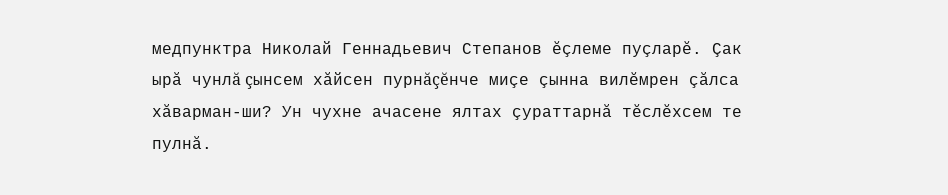медпунктра Николай Геннадьевич Степанов ĕçлеме пуçларĕ. Çак ырă чунлă çынсем хăйсен пурнăçĕнче миçе çынна вилĕмрен çăлса хăварман-ши? Ун чухне ачасене ялтах çураттарнă тĕслĕхсем те пулнă.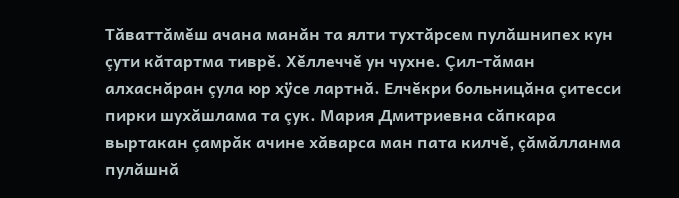Тăваттăмĕш ачана манăн та ялти тухтăрсем пулăшнипех кун çути кăтартма тиврĕ. Хĕллеччĕ ун чухне. Çил-тăман алхаснăран çула юр хÿсе лартнă. Елчĕкри больницăна çитесси пирки шухăшлама та çук. Мария Дмитриевна сăпкара выртакан çамрăк ачине хăварса ман пата килчĕ, çăмăлланма пулăшнă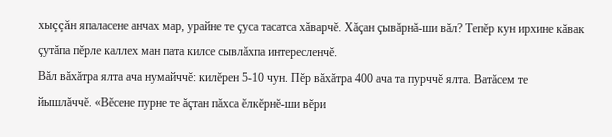хыççăн япаласене анчах мар, урайне те çуса тасатса хăварчĕ. Хăçан çывăрнă-ши вăл? Тепĕр кун ирхине кăвак çутăпа пĕрле каллех ман пата килсе сывлăхпа интересленчĕ.
Вăл вăхăтра ялта ача нумайччĕ: килĕрен 5-10 чун. Пĕр вăхăтра 400 ача та пурччĕ ялта. Ватăсем те йышлăччĕ. «Вĕсене пурне те ăçтан пăхса ĕлкĕрнĕ-ши вĕри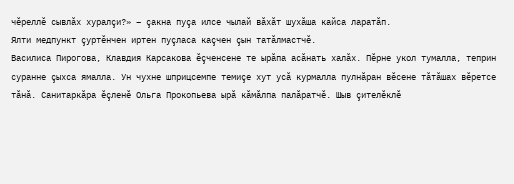чĕреллĕ сывлăх хуралçи?» – çакна пуçа илсе чылай вăхăт шухăша кайса ларатăп.
Ялти медпункт çуртĕнчен иртен пуçласа каçчен çын татăлмастчĕ.
Василиса Пирогова, Клавдия Карсакова ĕçченсене те ырăпа асăнать халăх. Пĕрне укол тумалла, теприн суранне çыхса ямалла. Ун чухне шприцсемпе темиçе хут усă курмалла пулнăран вĕсене тăтăшах вĕретсе тăнă. Санитаркăра ĕçленĕ Ольга Прокопьева ырă кăмăлпа палăратчĕ. Шыв çителĕклĕ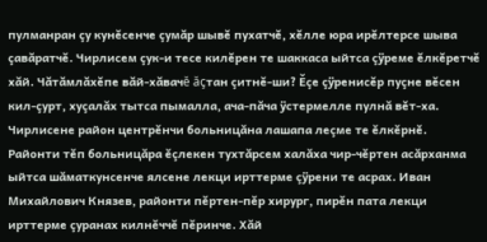пулманран çу кунĕсенче çумăр шывĕ пухатчĕ, хĕлле юра ирĕлтерсе шыва çавăратчĕ. Чирлисем çук-и тесе килĕрен те шаккаса ыйтса çÿреме ĕлкĕретчĕ хăй. Чăтăмлăхĕпе вăй-хăвачĕ ăçтан çитнĕ-ши? Ĕçе çÿренисĕр пуçне вĕсен кил-çурт, хуçалăх тытса пымалла, ача-пăча ÿстермелле пулнă вĕт-ха. Чирлисене район центрĕнчи больницăна лашапа леçме те ĕлкĕрнĕ.
Районти тĕп больницăра ĕçлекен тухтăрсем халăха чир-чĕртен асăрханма ыйтса шăматкунсенче ялсене лекци ирттерме çÿрени те асрах. Иван Михайлович Князев, районти пĕртен-пĕр хирург, пирĕн пата лекци ирттерме çуранах килнĕччĕ пĕринче. Хăй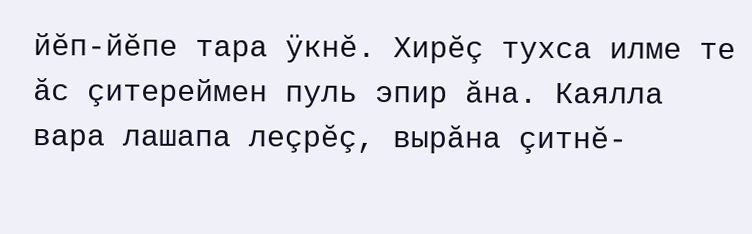йĕп-йĕпе тара ÿкнĕ. Хирĕç тухса илме те ăс çитереймен пуль эпир ăна. Каялла вара лашапа леçрĕç, вырăна çитнĕ-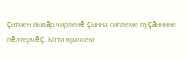çитмен йывăр чирленĕ çынна сиплеме пуçăннине пĕлтерчĕç. Ытти врачсем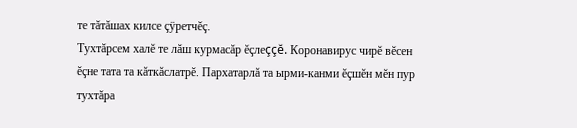те тăтăшах килсе çÿретчĕç.
Тухтăрсем халĕ те лăш курмасăр ĕçлеççĕ. Коронавирус чирĕ вĕсен ĕçне тата та кăткăслатрĕ. Пархатарлă та ырми-канми ĕçшĕн мĕн пур тухтăра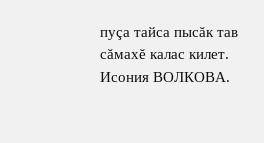пуçа тайса пысăк тав сăмахĕ калас килет.
Исония ВОЛКОВА.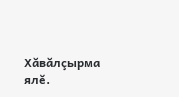Хăвăлçырма ялĕ.